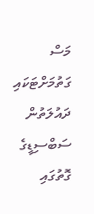މަސް ގަތުމަށްޓަކައި ދައުލަތުން ސަބްސިޑީގެ ގޮތުގައި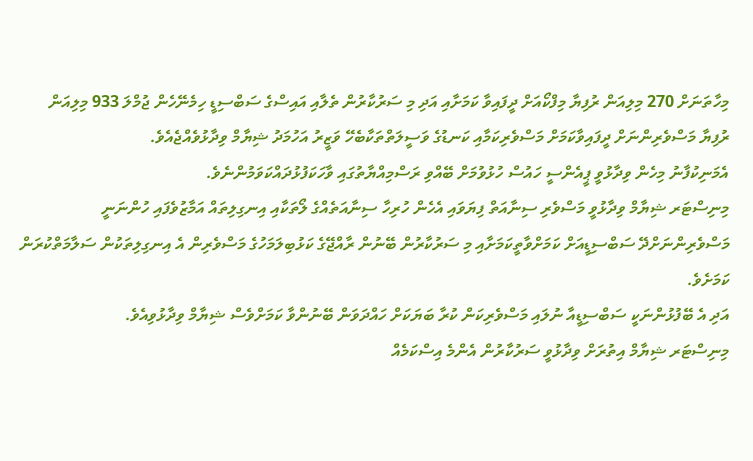މިހާތަނަށް 270 މިލިއަން ރުފިޔާ މިފްކޯއަށް ދީފައިވާ ކަމަށާއި އަދި މި ސަރުކާރުން ތެލާއި އައިސްގެ ސަބްސިޑީ ހިމެނޭހެން ޖުމްލަ 933 މިލިއަން ރުފިޔާ މަސްވެރިންނަށް ދީފައިވާކަމަށް މަސްވެރިކަމާއި ކަނޑުގެ ވަސީލަތްތަކާބެހޭ ވަޒީރު އަހުމަދު ޝިޔާމް ވިދާޅުވެއްޖެއެވެ.
އެމަނިކުފާނު މިހެން ވިދާޅުވީ ޕީއެންސީ ހައުސް ހުޅުވުމަށް ބޭއްވި ރަސްމިއްޔާތުގައި ވާހަކަފުޅުދައްކަވަމުންނެވެ.
މިނިސްޓަރ ޝިޔާމް ވިދާޅުވީ މަސްވެރި ސިނާއަތް ފިޔަވައި އެހެން ހުރިހާ ސިނާއަތެއްގެ ލޯތަކާއި އިނގިލިތައް އަމާޒުވެފައި ހުންނަނީ މަސްވެރިންނަށްދޭ ސަބްސިޑީއަށް ކަމަށްވާތީކަމަށާއި މި ސަރުކާރުން ބޭނުން ރާއްޖޭގެ ކަޅުބިލަމަހުގެ މަސްވެރިން އެ އިނގިލިތަކުން ސަލާމަތްކުރަން ކަމަށެވެ.
އަދި އެ ބޭފުޅުންނަކީ ސަބްސިޑީއާ ނުލައި މަސްވެރިކަން ކުރާ ބަޔަކަށް ހައްދަވަން ބޭނުންވާ ކަމަށްވެސް ޝިޔާމް ވިދާޅުވިއެވެ.
މިނިސްޓަރ ޝިޔާމް އިތުރަށް ވިދާޅުވީ ސަރުކާރުން އެންމެ އިސްކަމެއް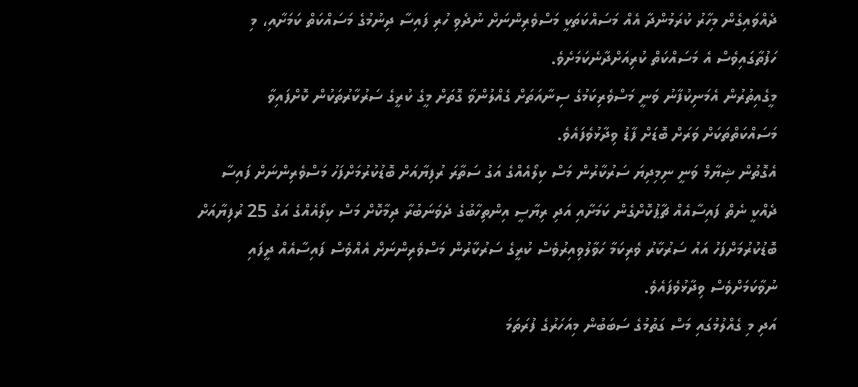ދެއްވައިގެން މިހާރު ކުރަމުންދާ އެއް މަސައްކަތަކީ މަސްވެރިންނަށް ނުދެވި ހުރި ފައިސާ ދިނުމުގެ މަސައްކަތް ކަމަށާއި، މި ހަފުތާގައިވެސް އެ މަސައްކަތް ކުރިއަށްދާނެކަމަށެވެ.
މީގެއިތުރުން އެމަނިކުފާނު ވަނީ މަސްވެރިކަމުގެ ސިނާއަތަށް ގެއްލުންވާ ގޮތަށް މީގެ ކުރީގެ ސަރުކާރުތަކުން ކޮށްފައިވާ މަސައްކަތްތަކަށް ވަރަށް ބޮޑަށް ފާޑު ވިދާޅުވެފައެވެ.
އެގޮތުން ޝިޔާމް ވަނީ ނިމިދިޔަ ސަރުކާރުން މަސް ކިލޯއެއްގެ އަގު ސަތާރަ ރުފިޔާއަށް ބޮޑުކުރުމަށްފަހު މަސްވެރިންނަށް ފައިސާ ދެއްކީ ނެތް ފައިސާއެއް ޗާޕުކޮށްގެން ކަމަށާއި އަދި ރިޔާސީ އިންތިހާބުގެ ދެވަނަބުރާ ދިމާކޮށް މަސް ކިލޯއެއްގެ އަގު 25 ރުފިޔާއަށް ބޮޑުކުރުމަށްފަހު އައު ސަރުކާރު ވެރިކަމާ ހަވާލުވިއިރުވެސް ކުރީގެ ސަރުކާރުން މަސްވެރިންނަށް އެއްވެސް ފައިސާއެއް ދީފައި ނުވާކަމަށްވެސް ވިދާޅުވެފައެވެ.
އަދި މި ގެއްލުމުގައި މަސް ގަތުމުގެ ސަބަބުން މިއަހަރުގެ ފުރަތަމަ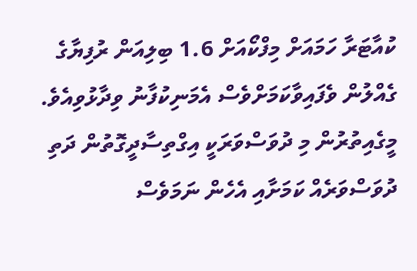ކުއާޓަރާ ހަމައަށް މިފްކޯއަށް 1.6 ބިލިއަން ރުފިޔާގެ ގެއްލުން ވެފައިވާކަމަށްވެސް އެމަނިކުފާނު ވިދާޅުވިއެވެ.
މީގެއިތުރުން މި ދުވަސްވަރަކީ އިގްތިސާދީގޮތުން ދަތި ދުވަސްވަރެއް ކަމަށާއި އެހެން ނަމަވެސް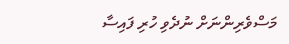މަސްވެރިންނަށް ނުދެވި ހުރި ފައިސާ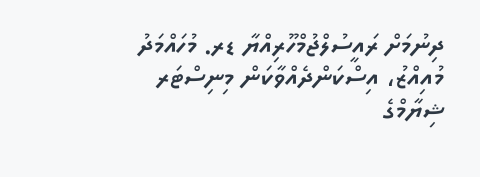ދިނުމަށް ރައީސުލްޖުމްހޫރިއްޔާ ޑރ. މުހައްމަދު މުއިއްޒު، އިސްކަންދެއްވާކަން މިނިސްޓަރ ޝިޔާމްގެ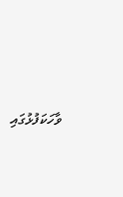ވާހަކަފުޅުގައި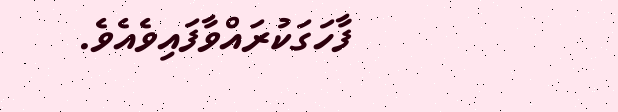ފާހަގަކުރައްވާފައިވެއެވެ.